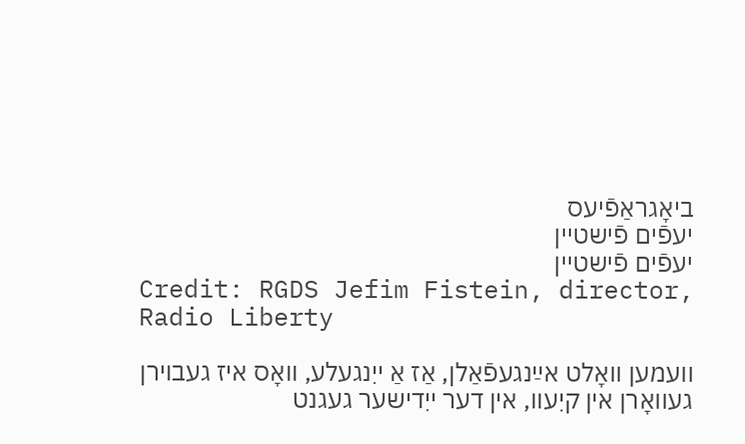ביאָגראַפֿיעס
יעפֿים פֿישטיין
יעפֿים פֿישטיין
Credit: RGDS Jefim Fistein, director, Radio Liberty

וועמען וואָלט אײַנגעפֿאַלן, אַז אַ ייִנגעלע, וואָס איז געבוירן געוואָרן אין קיִעוו, אין דער ייִדישער געגנט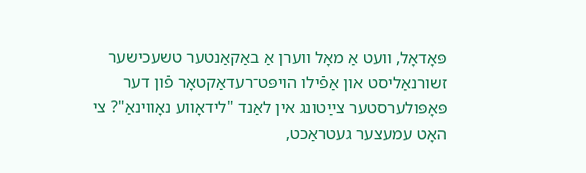פּאָדאָל, וועט אַ מאָל ווערן אַ באַקאַנטער טשעכישער זשורנאַליסט און אַפֿילו הויפּט־רעדאַקטאָר פֿון דער פּאָפּולערסטער צײַטונג אין לאַנד "לידאָווע נאָווינאַ"? צי האָט עמעצער געטראַכט,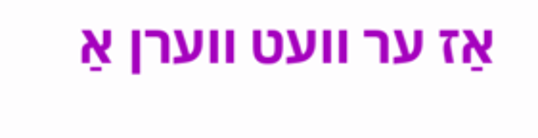אַז ער וועט ווערן אַ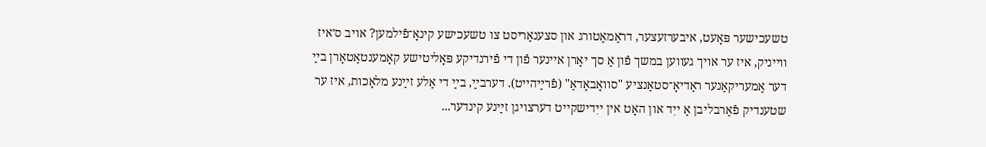טשעכישער פּאָעט, איבערזעצער, דראַמאַטורג און סצענאַריסט צו טשעכישע קינאָ־פֿילמען? אויב ס׳איז ווייניק, איז ער אויך געווען במשך פֿון אַ סך יאָרן איינער פֿון די פֿירנדיקע פּאָליטישע קאָמענטאַטאָרן בײַ דער אַמעריקאַנער ראַדיאָ־סטאַנציע "סוואָבאָדאַ" (פֿרײַהייט). דערבײַ, בײַ די אַלע זײַנע מלאָכות, איז ער שטענדיק פֿאַרבליבן אַ ייִד און האָט אין ייִדישקייט דערצויגן זײַנע קינדער...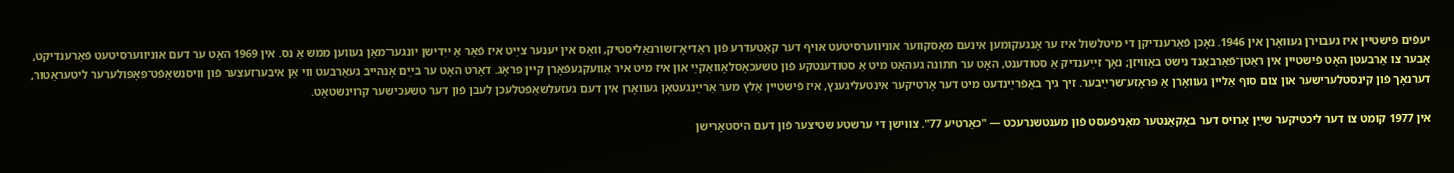יעפֿים פֿישטיין איז געבוירן געוואָרן אין 1946. נאָכן פֿאַרענדיקן די מיטלשול איז ער אָנגעקומען אינעם מאָסקווער אוניווערסיטעט אויף דער קאַטעדרע פֿון ראַדיאָ־זשורנאַליסטיק, וואָס אין יענער צײַט איז פֿאַר אַ ייִדישן יונגער־מאַן געווען ממש אַ נס. אין 1969 האָט ער דעם אוניווערסיטעט פֿאַרענדיקט, אָבער צו אַרבעטן האָט פֿישטיין אין ראַטן־פֿאַרבאַנד נישט באַוויזן; נאָך זײַענדיק אַ סטודענט, האָט ער חתונה געהאַט מיט אַ סטודענטקע פֿון טשעכאָסלאָוואַקײַ און איז מיט איר אַוועקגעפֿאָרן קיין פּראָג. דאָרט האָט ער בײַם אָנהייב געאַרבעט ווי אַן איבערזעצער פֿון וויסנשאַפֿט־פּאָפּולערער ליטעראַטור, דערנאָך פֿון קינסטלערישער און צום סוף אַליין געוואָרן אַ פּראָזע־שרײַבער. זיך גיך באַפֿרײַנדעט מיט דער אָרטיקער אינטעליגענץ, איז פֿישטיין אַלץ מער אַרײַנגעטאָן געוואָרן אין דעם געזעלשאַפֿטלעכן לעבן פֿון דער טשעכישער קרוינשטאָט.

אין 1977 קומט צו דער ליכטיקער שײַן אַרויס דער באַקאַנטער מאַניפֿעסט פֿון מענטשנרעכט — "כאַרטיע 77". צווישן די ערשטע שטיצער פֿון דעם היסטאָרישן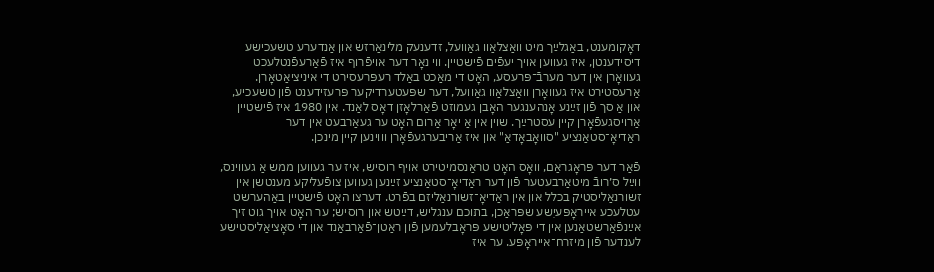דאָקומענט, באַגלײַך מיט וואַצלאַוו גאַוועל, זדענעק מלינאַרזש און אַנדערע טשעכישע דיסידענטן, איז געווען אויך יעפֿים פֿישטיין. ווי נאָר דער אויפֿרוף איז פֿאַרעפֿנטלעכט געוואָרן אין דער מערבֿ־פּרעסע, האָט די מאַכט באַלד רעפּרעסירט די איניציאַטאָרן. אַרעסטירט איז געוואָרן וואַצלאַוו גאַוועל, דער שפּעטערדיקער פּרעזידענט פֿון טשעכיע, און אַ סך פֿון זײַנע אָנהענגער האָבן געמוזט פֿאַרלאָזן דאָס לאַנד. אין 1980 איז פֿישטיין אַרויסגעפֿאָרן קיין עסטרײַך. שוין אין אַ יאָר אַרום האָט ער געאַרבעט אין דער ראַדיאָ־סטאַנציע "סוואָבאָדאַ" און איז אַריבערגעפֿאָרן וווינען קיין מינכן.

פֿאַר דער פּראָגראַם, וואָס האָט טראַנסמיטירט אויף רוסיש, איז ער געווען ממש אַ געווינס, ווײַל ס׳רובֿ מיטאַרבעטער פֿון דער ראַדיאָ־סטאַנציע זײַנען געווען צופֿעליקע מענטשן אין זשורנאַליסטיק בכלל און אין ראַדיאָ־זשורנאַליזם בפֿרט. דערצו האָט פֿישטיין באַהערשט עטלעכע אייראָפּעיִשע שפּראַכן, בתוכם ענגליש, דײַטש און רוסיש; ער האָט אויך גוט זיך אײַנפֿאַרשטאַנען אין די פּאָליטישע פּראָבלעמען פֿון ראַטן־פֿאַרבאַנד און די סאָציאַליסטישע לענדער פֿון מיזרח־אייראָפּע. ער איז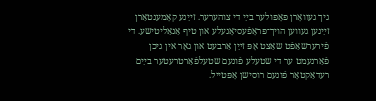גיך געוואָרן פּאָפּולער בײַ די צוהערער. זײַנע קאָמענטאַרן זײַנען געווען הויך־פּראָפֿעסיאָנעלע און טיף אַנאַליטישע. די פֿירערשאַפֿט שאַצט אָפּ זײַן אַרבעט און גאָר אין גיכן פֿאַרנעמט ער די שטעלע פֿונעם שטעלפֿאַרטרעטער בײַם רעדאַקטאָר פֿונעם רוסישן אָפּטייל.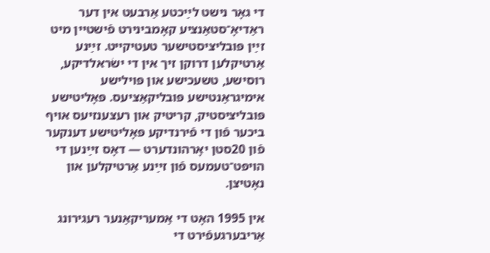די גאָר נישט לײַכטע אַרבעט אין דער ראַדיאָ־סטאַנציע קאָמבינירט פֿישטיין מיט זײַן פּובליציסטישער טעטיקייט. זײַנע אַרטיקלען דרוקן זיך אין די ישׂראלדיקע, רוסישע, טשעכישע און פּוילישע אימיגראַנטישע פּובליקאַציעס. פּאָליטישע פּובליציסטיק, קריטיק און רעצענזיעס אויף ביכער פֿון די פֿירנדיקע פּאָליטישע דענקער פֿון 20סטן יאָרהונדערט — דאָס זײַנען די הויפּט־טעמעס פֿון זײַנע אַרטיקלען און נאָטיצן.

אין 1995 האָט די אַמעריקאַנער רעגירונג אַריבערגעפֿירט די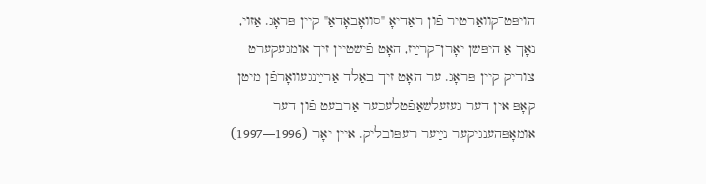הויפּט־קוואַרטיר פֿון ראַדיאָ "סוואָבאָדאַ" קיין פּראָג. אַזוי, נאָך אַ היפּשן יאָרן־קרײַז, האָט פֿישטיין זיך אומגעקערט צוריק קיין פּראָג. ער האָט זיך באַלד אַרײַנגעוואָרפֿן מיטן קאָפּ אין דער געזעלשאַפֿטלעכער אַרבעט פֿון דער אומאָפּהענגיקער נײַער רעפּובליק. איין יאָר (1996—1997)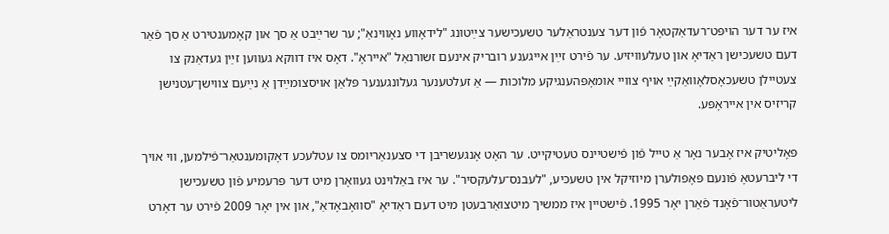איז ער דער הויפּט־רעדאַקטאָר פֿון דער צענטראַלער טשעכישער צײַטונג "לידאָווע נאָווינאַ"; ער שרײַבט אַ סך און קאָמענטירט אַ סך פֿאַר דעם טשעכישן ראַדיאָ און טעלעוויזיע. ער פֿירט זײַן אייגענע רובריק אינעם זשורנאַל "אייראָ". דאָס איז דווקא געווען זײַן געדאַנק צו צעטיילן טשעכאָסלאָוואַקײַ אויף צוויי אומאָפּהענגיקע מלוכות — אַ זעלטענער געלונגענער פּלאַן אויסצומײַדן אַ נײַעם צווישן־עטנישן קריזיס אין אייראָפּע.

פּאָליטיק איז אָבער נאָר אַ טייל פֿון פֿישטיינס טעטיקייט. ער האָט אָנגעשריבן די סצענאַריומס צו עטלעכע דאָקומענטאַר־פֿילמען, ווי אויך די ליברעטאָ פֿונעם פּאָפּולערן מיוזיקל אין טשעכיע, "לעבנס־עלעקסיר". ער איז באַלוינט געוואָרן מיט דער פּרעמיע פֿון טשעכישן ליטעראַטור־פֿאָנד פֿאַרן יאָר 1995. פֿישטיין איז ממשיך מיטצואַרבעטן מיט דעם ראַדיאָ "סוואָבאָדאַ", און אין יאָר 2009 פֿירט ער דאָרט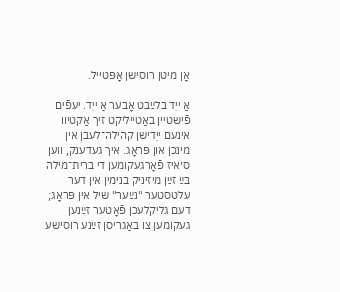אָן מיטן רוסישן אָפּטייל.

אַ ייִד בלײַבט אָבער אַ ייִד. יעפֿים פֿישטיין באַטייליקט זיך אַקטיוו אינעם ייִדישן קהילה־לעבן אין מינכן און פּראָג. איך געדענק, ווען ס׳איז פֿאָרגעקומען די ברית־מילה בײַ זײַן מיזיניק בנימין אין דער עלטסטער "נײַער" שיל אין פּראָג; דעם גליקלעכן פֿאָטער זײַנען געקומען צו באַגריסן זײַנע רוסישע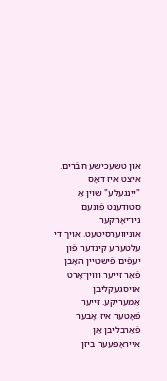און טשעכישע חבֿרים. איצט איז דאָס "ייִנגעלע" שוין אַ סטודענט פֿונעם ניו־יאָרקער אוניווערסיטעט. אויך די עלטערע קינדער פֿון יעפֿים פֿישטיין האָבן פֿאַר זייער וווין־אָרט אויסגעקליבן אַמעריקע. זייער פֿאָטער איז אָבער פֿאַרבליבן אַן אייראָפּעער ביזן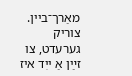מאַרך־ביין. צוריק גערעדט, צו זײַן אַ ייִד איז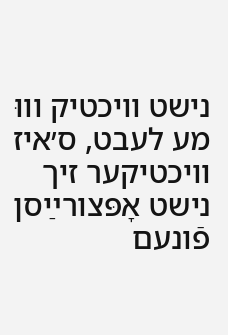נישט וויכטיק וווּ מע לעבט, ס׳איז וויכטיקער זיך נישט אָפּצורײַסן פֿונעם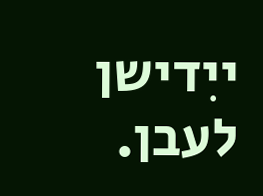ייִדישן לעבן.